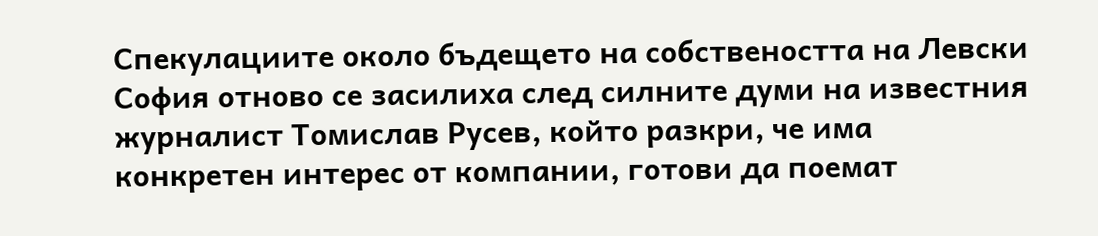Спекулациите около бъдещето на собствеността на Левски София отново се засилиха след силните думи на известния журналист Томислав Русев, който разкри, че има конкретен интерес от компании, готови да поемат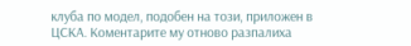клуба по модел, подобен на този, приложен в ЦСКА. Коментарите му отново разпалиха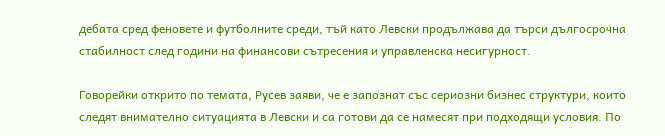дебата сред феновете и футболните среди, тъй като Левски продължава да търси дългосрочна стабилност след години на финансови сътресения и управленска несигурност.

Говорейки открито по темата, Русев заяви, че е запознат със сериозни бизнес структури, които следят внимателно ситуацията в Левски и са готови да се намесят при подходящи условия. По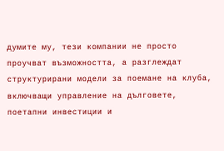думите му, тези компании не просто проучват възможността, а разглеждат структурирани модели за поемане на клуба, включващи управление на дълговете, поетапни инвестиции и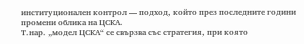институционален контрол — подход, който през последните години промени облика на ЦСКА.
Т.нар. „модел ЦСКА“ се свързва със стратегия, при която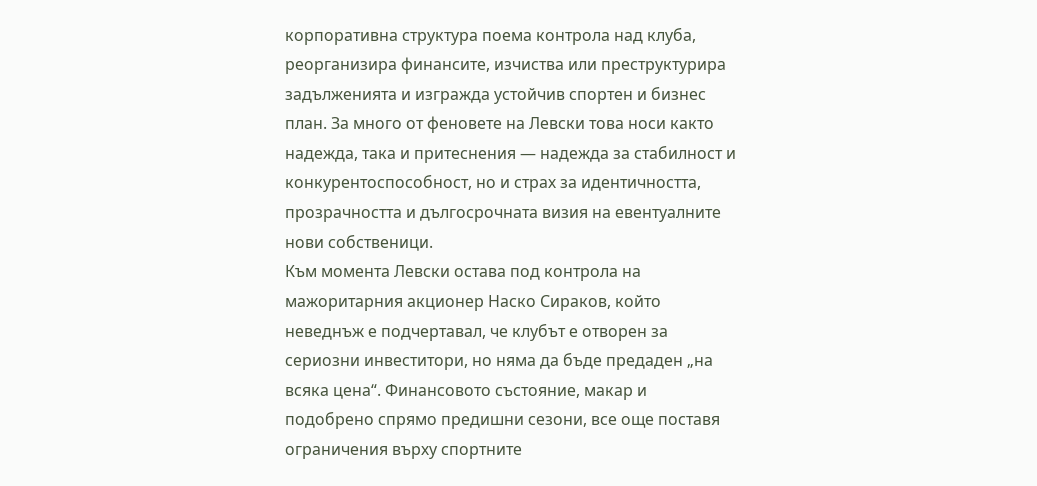корпоративна структура поема контрола над клуба, реорганизира финансите, изчиства или преструктурира задълженията и изгражда устойчив спортен и бизнес план. За много от феновете на Левски това носи както надежда, така и притеснения — надежда за стабилност и конкурентоспособност, но и страх за идентичността, прозрачността и дългосрочната визия на евентуалните нови собственици.
Към момента Левски остава под контрола на мажоритарния акционер Наско Сираков, който неведнъж е подчертавал, че клубът е отворен за сериозни инвеститори, но няма да бъде предаден „на всяка цена“. Финансовото състояние, макар и подобрено спрямо предишни сезони, все още поставя ограничения върху спортните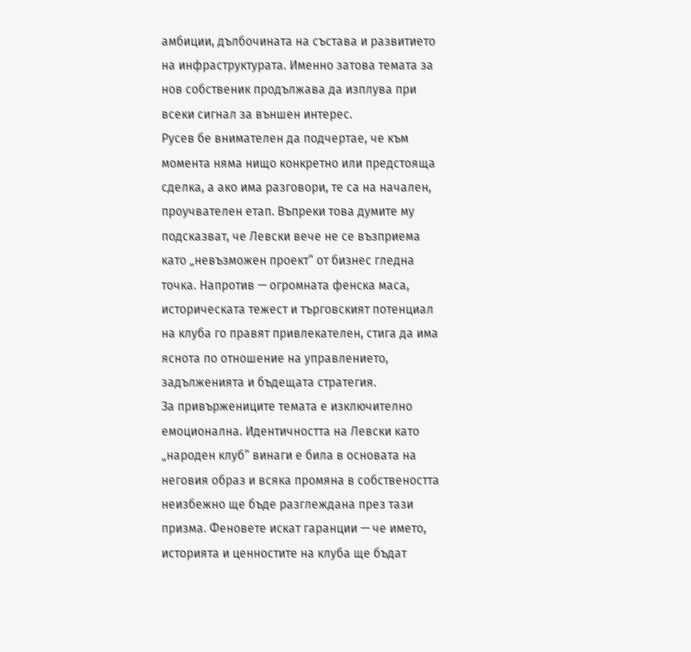амбиции, дълбочината на състава и развитието на инфраструктурата. Именно затова темата за нов собственик продължава да изплува при всеки сигнал за външен интерес.
Русев бе внимателен да подчертае, че към момента няма нищо конкретно или предстояща сделка, а ако има разговори, те са на начален, проучвателен етап. Въпреки това думите му подсказват, че Левски вече не се възприема като „невъзможен проект“ от бизнес гледна точка. Напротив — огромната фенска маса, историческата тежест и търговският потенциал на клуба го правят привлекателен, стига да има яснота по отношение на управлението, задълженията и бъдещата стратегия.
За привържениците темата е изключително емоционална. Идентичността на Левски като „народен клуб“ винаги е била в основата на неговия образ и всяка промяна в собствеността неизбежно ще бъде разглеждана през тази призма. Феновете искат гаранции — че името, историята и ценностите на клуба ще бъдат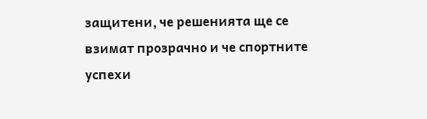защитени, че решенията ще се взимат прозрачно и че спортните успехи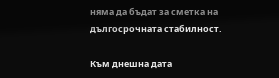няма да бъдат за сметка на дългосрочната стабилност.

Към днешна дата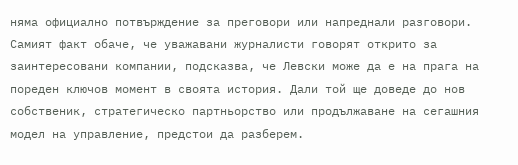няма официално потвърждение за преговори или напреднали разговори. Самият факт обаче, че уважавани журналисти говорят открито за заинтересовани компании, подсказва, че Левски може да е на прага на пореден ключов момент в своята история. Дали той ще доведе до нов собственик, стратегическо партньорство или продължаване на сегашния модел на управление, предстои да разберем.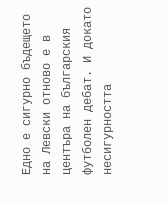Едно е сигурно бъдещето на Левски отново е в центъра на българския футболен дебат. И докато несигурността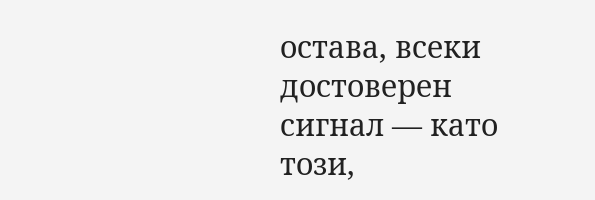остава, всеки достоверен сигнал — като този,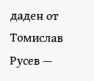даден от Томислав Русев —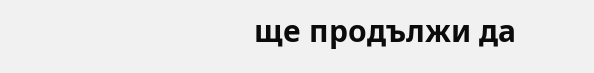ще продължи да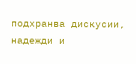подхранва дискусии, надежди и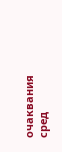очаквания сред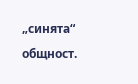„синята“ общност.